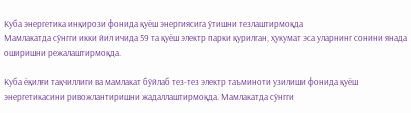Куба энергетика инқирози фонида қуёш энергиясига ўтишни тезлаштирмоқда
Мамлакатда сўнгги икки йил ичида 59 та қуёш электр парки қурилган, ҳукумат эса уларнинг сонини янада оширишни режалаштирмоқда.

Куба ёқилғи тақчиллиги ва мамлакат бўйлаб тез-тез электр таъминоти узилиши фонида қуёш энергетикасини ривожлантиришни жадаллаштирмоқда. Мамлакатда сўнгги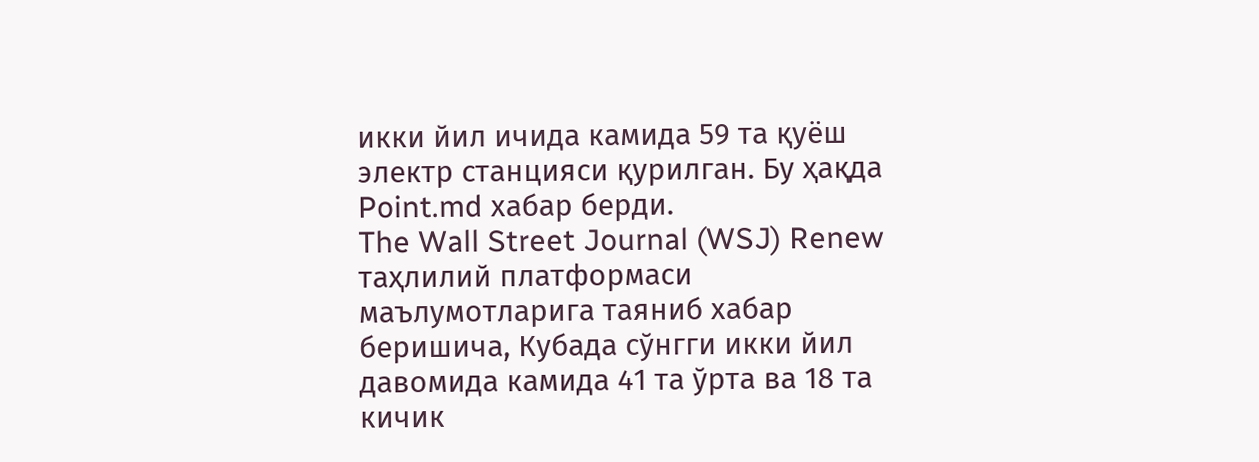икки йил ичида камида 59 та қуёш электр станцияси қурилган. Бу ҳақда Point.md хабар берди.
The Wall Street Journal (WSJ) Renew таҳлилий платформаси маълумотларига таяниб хабар беришича, Кубада сўнгги икки йил давомида камида 41 та ўрта ва 18 та кичик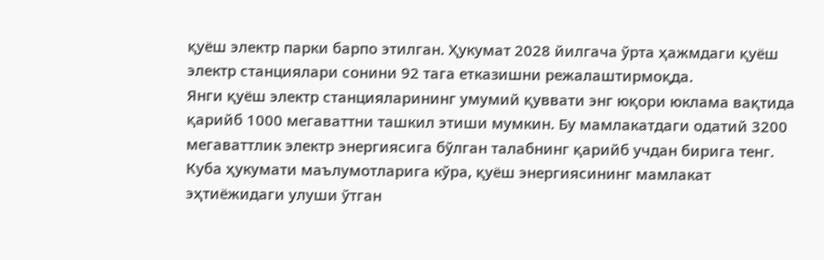қуёш электр парки барпо этилган. Ҳукумат 2028 йилгача ўрта ҳажмдаги қуёш электр станциялари сонини 92 тага етказишни режалаштирмоқда.
Янги қуёш электр станцияларининг умумий қуввати энг юқори юклама вақтида қарийб 1000 мегаваттни ташкил этиши мумкин. Бу мамлакатдаги одатий 3200 мегаваттлик электр энергиясига бўлган талабнинг қарийб учдан бирига тенг.
Куба ҳукумати маълумотларига кўра, қуёш энергиясининг мамлакат эҳтиёжидаги улуши ўтган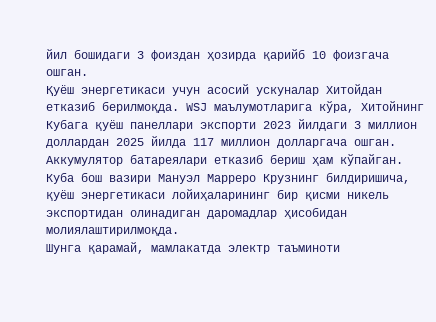йил бошидаги 3 фоиздан ҳозирда қарийб 10 фоизгача ошган.
Қуёш энергетикаси учун асосий ускуналар Хитойдан етказиб берилмоқда. WSJ маълумотларига кўра, Хитойнинг Кубага қуёш панеллари экспорти 2023 йилдаги 3 миллион доллардан 2025 йилда 117 миллион долларгача ошган. Аккумулятор батареялари етказиб бериш ҳам кўпайган.
Куба бош вазири Мануэл Марреро Крузнинг билдиришича, қуёш энергетикаси лойиҳаларининг бир қисми никель экспортидан олинадиган даромадлар ҳисобидан молиялаштирилмоқда.
Шунга қарамай, мамлакатда электр таъминоти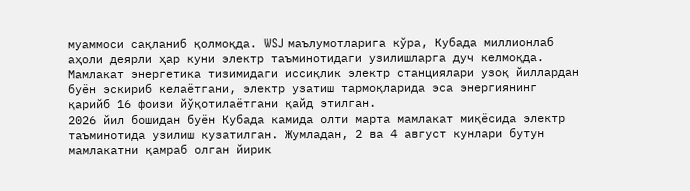муаммоси сақланиб қолмоқда. WSJ маълумотларига кўра, Кубада миллионлаб аҳоли деярли ҳар куни электр таъминотидаги узилишларга дуч келмоқда. Мамлакат энергетика тизимидаги иссиқлик электр станциялари узоқ йиллардан буён эскириб келаётгани, электр узатиш тармоқларида эса энергиянинг қарийб 16 фоизи йўқотилаётгани қайд этилган.
2026 йил бошидан буён Кубада камида олти марта мамлакат миқёсида электр таъминотида узилиш кузатилган. Жумладан, 2 ва 4 август кунлари бутун мамлакатни қамраб олган йирик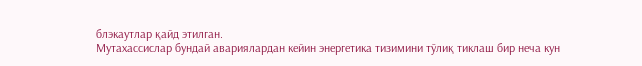блэкаутлар қайд этилган.
Мутахассислар бундай авариялардан кейин энергетика тизимини тўлиқ тиклаш бир неча кун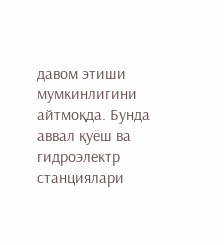давом этиши мумкинлигини айтмоқда. Бунда аввал қуёш ва гидроэлектр станциялари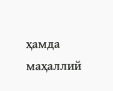ҳамда маҳаллий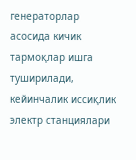генераторлар асосида кичик тармоқлар ишга туширилади, кейинчалик иссиқлик электр станциялари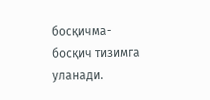босқичма-босқич тизимга уланади.